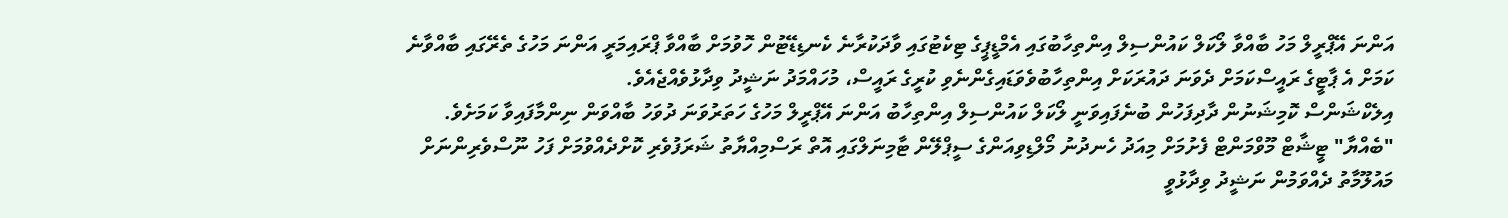އަންނަ އޭޕްރީލް މަހު ބާއްވާ ލޯކަލް ކައުންސިލް އިންތިހާބުގައި އެމްޑީޕީގެ ޓިކެޓުގައި ވާދަކުރާނެ ކެނޑިޑޭޓުން ހޮވުމަށް ބާއްވާ ޕްރައިމަރީ އަންނަ މަހުގެ ތެރޭގައި ބާއްވާނެ ކަމަށް އެ ޕާޓީގެ ރައީސްކަމަށް ދެވަނަ ދައުރަކަށް އިންތިހާބުވެވަޑައިގެންނެވި ކުރީގެ ރައީސް، މުހައްމަދު ނަޝީދު ވިދާޅުވެއްޖެއެވެ.
އިލެކްޝަންސް ކޮމިޝަނުން ދާދިފަހުން ބުނެފައިވަނީ ލޯކަލް ކައުންސިލް އިންތިހާބު އަންނަ އޭޕްރީލް މަހުގެ ހަތަރުވަނަ ދުވަހު ބާއްވަން ނިންމާފައިވާ ކަމަށެވެ.
"ބެއްޔާ" ޓީޝާޓް މޫވްމަންޓް ފެށުމަށް މިއަދު ހެނދުނު މޯލްޑިވިއަންގެ ސީޕްލޭން ޓާމިނަލްގައި އޮތް ރަސްމިއްޔާތު ޝަރަފުވެރި ކޮށްދެއްވުމަށް ފަހު ނޫސްވެރިންނަށް މައުލޫމާތު ދެއްވަމުން ނަޝީދު ވިދާޅުވީ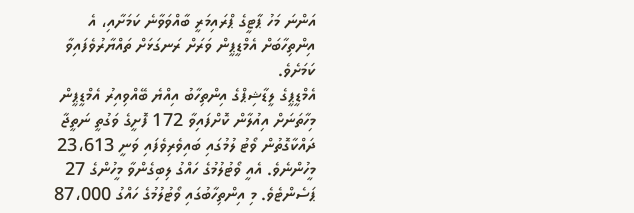އަންނަ މަހު ޕާޓީގެ ޕްރައިމަރީ ބާއްވަވާނެ ކަމަށާއި، އެ އިންތިހާބަށް އެމްޑީޕީން ވަރަށް ރަނގަޅަށް ތައްޔާރުވެފައިވާ ކަމަށެވެ.
އެމްޑީޕީގެ ލީޑާޝިޕްގެ އިންތިހާބު އިއްޔެ ބޭއްވިއިރު އެމްޑީޕީން މިހާތަނަށް އިއުލާން ކޮށްފައިވާ 172 ފޮށީގެ ވަގުތީ ނަތީޖާ ދައްކާގޮތުން ވޯޓު ލުމުގައި ބައިވެރިވެފައި ވަނީ 23،613 މީހުންނެވެ. އެއީ ވޯޓުލުމުގެ ހައްގު ލިބިގެންވާ މީހުންގެ 27 ޕަސެންޓެވެ. މި އިންތިހާބުގައި ވޯޓުލުމުގެ ހައްގު 87،000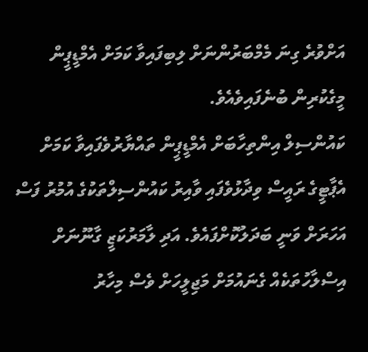އަށްވުރެ ގިނަ މެމްބަރުންނަށް ލިބިފައިވާ ކަމަށް އެމްޑީޕީން މީގެކުރިން ބުނެފައިވެއެވެ.
ކައުންސިލް އިންތިހާބަށް އެމްޑީޕީން ތައްޔާރުވެފައިވާ ކަމަށް އެޕާޓީގެ ރައީސް ވިދާޅުވެފައި ވާއިރު ކައުންސިލްތަކުގެ އުމުރު ފަސް އަހަރަށް ވަނީ ބަދަލުކޮށްފައެވެ. އަދި ލާމަރުކަޒީ ގާނޫނަށް އިސްލާހުތަކެއް ގެނައުމަށް މަޖިލީހަށް ވެސް މިހާރު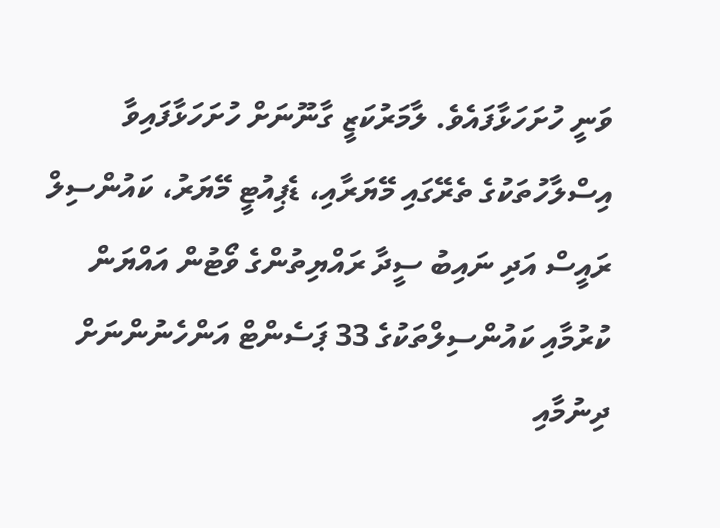ވަނީ ހުށަހަޅާފައެވެ. ލާމަރުކަޒީ ގާނޫނަށް ހުށަހަޅާފައިވާ އިސްލާހުތަކުގެ ތެރޭގައި މޭޔަރާއި، ޑެޕިއުޓީ މޭޔަރު، ކައުންސިލް ރައީސް އަދި ނައިބު ސީދާ ރައްޔިތުންގެ ވޯޓުން އައްޔަން ކުރުމާއި ކައުންސިލްތަކުގެ 33 ޕަސެންޓް އަންހެނުންނަށް ދިނުމާއި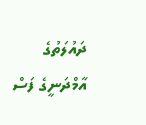ދައުލަތުގެ އާމްދަނީގެ ފަސް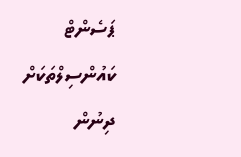ޕަސެންޓް ކައުންސިލްތަކަށް ދިނުން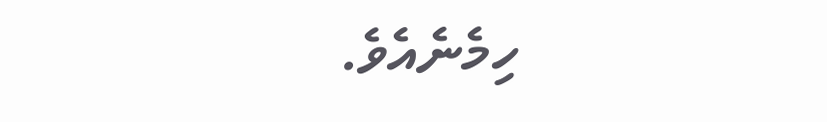ހިމެނެއެވެ.